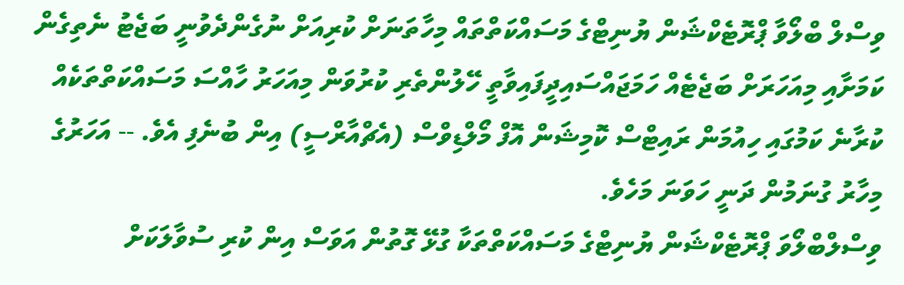ވިސްލް ބްލޯވާ ޕްރޮޓެކްޝަން ޔުނިޓްގެ މަސައްކަތްތައް މިހާތަނަށް ކުރިއަށް ނުގެންދެވުނީ ބަޖެޓު ނެތިގެން ކަމަށާއި މިއަހަރަށް ބަޖެޓެއް ހަމަޖައްސައިދީފައިވާތީ ހޭލުންތެރި ކުރުވަން މިއަހަރު ހާއްސަ މަސައްކަތްތަކެއް ކުރާނެ ކަމުގައި ހިއުމަން ރައިޓްސް ކޮމިޝަން އޮފް މޯލްޑިވްސް (އެޗްއާރްސީ) އިން ބުނެފި އެވެ. -- އަހަރުގެ މިހާރު ގުނަމުން ދަނީ ހަވަނަ މަހެވެ.
ވިސްލްބްލޯވަ ޕްރޮޓެކްޝަން ޔުނިޓްގެ މަސައްކަތްތަކާ ގުޅޭ ގޮތުން އަވަސް އިން ކުރި ސުވާލަކަށް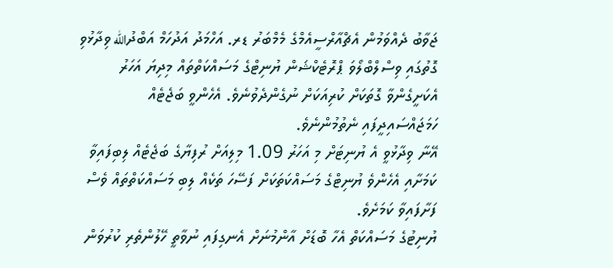ޖަވާބު ދެއްވަމުން އެޗްއާރްސީއެމްގެ މެމްބަރު ޑރ. އަހްމަދު އަދުހަމް އަބްދުالله ވިދާޅުވި ގޮތުގައި ވިސްލްބްލޯވަ ޕްރޮޓެކްޝަން ޔުނިޓްގެ މަސައްކަތްތައް މިދިޔަ އަހަރު އެކަށީގެންވާ ގޮތަކަށް ކުރިއަކަށް ނުގެންދެވުނެވެ. އެހެންވީ ބަޖެޓެއް ހަމަޖައްސައިދީފައި ނެތުމުންނެވެ.
އޭނާ ވިދާޅުވީ އެ ޔުނިޓަށް މި އަހަރު 1.09 މިލިއަށް ރުފިޔާގެ ބަޖެޓެއް ލިބިފައިވާ ކަމަށާއި އެހެންވެ ޔުނިޓްގެ މަސައްކަތަކަށް ފަސޭހަ ތަކެއް ލިބި މަސައްކަތްތައް ވެސް ފަށާފައިވާ ކަމަށެވެ.
ޔުނިޓުގެ މަސައްކަތް އެހާ ބޮޑަށް އާންމުނަށް އެނގިފައި ނުވާތީ ހޭލުންތެރި ކުރުވަން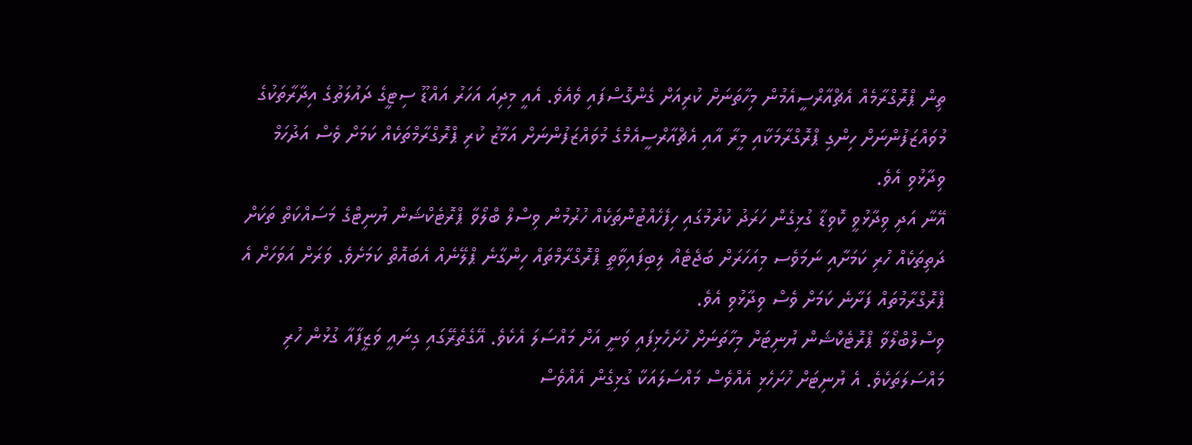ތިން ޕްރޮގްރާމެއް އެޗްއާރްސީއެމުން މިހާތަނަށް ކުރިއަށް ގެންގޮސްފައި ވެއެވެ. އެއީ މިދިއަ އަހަރު އައްޑޫ ސިޓީގެ ދައުލަތުގެ އިދާރާތަކުގެ މުވައްޒަފުންނަށް ހިންގި ޕްރޮގްރާމަކާއި މީރާ އާއި އެޗްއާރްސީއެމްގެ މުވައްޒަފުންނަށް އަމާޒު ކުރި ޕްރޮގްރާމްތަކެއް ކަމަށް ވެސް އަދުހަމް ވިދާޅުވި އެވެ.
އޭނާ އަދި ވިދާޅުވީ ކޮވިޑާ ގުޅިގެން ހަރަދު ކުރުމުގައި ހިފެހެއްޓުންތަކެއް ހުރުމުން ވިސްލް ބްލޯވާ ޕްރޮޓެކްޝަން ޔުނިޓްގެ މަސައްކަތް ތަކަށް ދަތިތަކެއް ހުރި ކަމަށާއި ނަމަވެސ މިއަހަރަށް ބަޖެޓެއް ލިބިފައިވާތީ ޕްރޮގްރާމްތައް ހިންގާނެ ޕްލޭނެއް އެބައޮތް ކަމަށެވެ. ވަރަށް އަވަހަށް އެ ޕްރޮގްރާމުތައް ފަށާނެ ކަމަށް ވެސް ވިދާޅުވި އެވެ.
ވިސްލްބްލޯވާ ޕްރޮޓެކްޝަން ޔުނިޓަށް މިހާތަނަށް ހުށަހެޅިފައި ވަނީ އަށް މައްސަލަ އެކެވެ. އޭގެތެރޭގައި ގިނައީ ވަޒީފާއާ ގުޅުން ހުރި މައްސަލަތަކެވެ. އެ ޔުނިޓަށް ހުށަހެޅި އެއްވެސް މައްސަލައަކާ ގުޅިގެން އެއްވެސް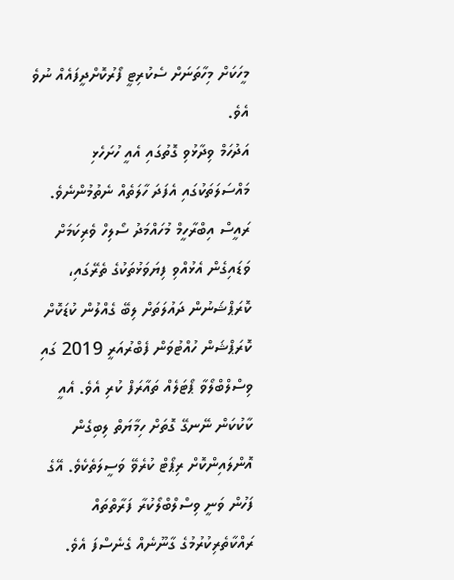މީހަކަށް މިހާތަނަށް ސެކުރިޓީ ފޯރުކޮށްދީފައެއް ނުވެ އެވެ.
އަދުހަމް ވިދާޅުވި ގޮތުގައި އެއީ ހުށަހެޅި މައްސަލަތަކުގައި އެފަދަ ހާލަތެއް ނެތުމުންނެވެ.
ރައީސް އިބްރާހީމް މުހައްމަދު ސޯލިހް ވެރިކަމަށް ވަޑައިގެން އެޅުއްވި ފިޔަވަޅުތަކުގެ ތެރޭގައި، ކޮރަޕްޝަނުން ދައުލަތަށް ލިބޭ ގެއްލުން ކުޑަކޮށް ކޮރަޕްޝަން ހުއްޓުވަން ފެބްރުއަރީ 2019 ގައި ވިސްލްބްލޯވާ ޕޯޓަލެއް ތައާރަފް ކުރި އެވެ. އެއީ ކާކުކަން ނޭނގޭ ގޮތަށް ހިމާޔަތް ލިބިގެން އޮންލައިންކޮށް ރިޕޯޓް ކުރެވޭ ވަސީލަތެކެވެ. އޭގެ ފަހުން ވަނީ ވިސްލްބްލޯކުރާ ފަރާތްތައް ރައްކާތެރިކުރުމުގެ ގާނޫނެއް ގެނެސްފަ އެވެ.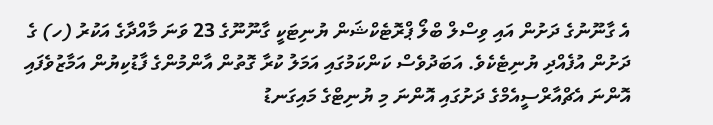އެ ގާނޫނުގެ ދަށުން އައި ވިސްލް ބްލޯ ޕްރޮޓެކްޝަން ޔުނިޓަކީ ގާނޫނޫގެ 23 ވަނަ މާއްދާގެ އަކުރު (ހ) ގެ ދަށުން އުފެއްދި ޔުނިޓެކެވެ. އަބަދުވެސް ކަންކަމުގައި އަމަލު ކުރާ ގޮތުން އާންމުންގެ ފާޑުކިޔުން އަމާޒުވެފައި އޮންނަ އެޗްއާރްސީއެމްގެ ދަށުގައި އޮންނަ މި ޔުނިޓްގެ މައިގަނޑު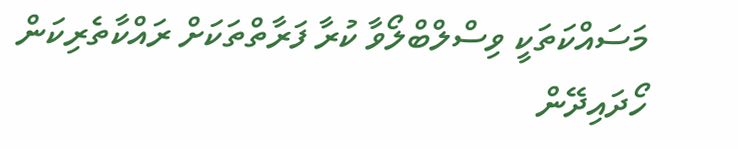މަސައްކަތަކީ ވިސްލްބްލޯވާ ކުރާ ފަރާތްތަކަށް ރައްކާތެރިކަން ހޯދައިދޭން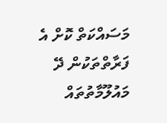މަސައްކަތް ކޮށް އެ ފަރާތްތަކުން ދޭ މައުލޫމާތުތައް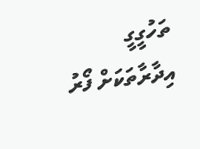ތަހުގީގީ އިދާރާތަކަށް ފޯރު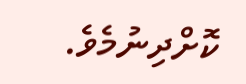ކޮށްދިނުމެވެ.